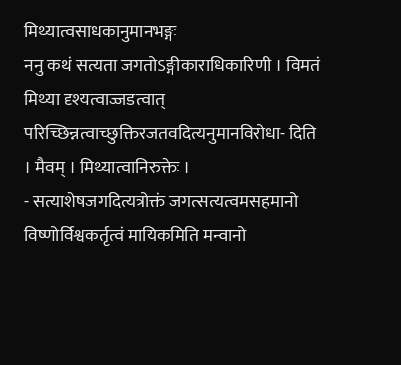मिथ्यात्वसाधकानुमानभङ्गः
ननु कथं सत्यता जगतोऽङ्गीकाराधिकारिणी । विमतं मिथ्या दृश्यत्वाज्जडत्वात् परिच्छिन्नत्वाच्छुक्तिरजतवदित्यनुमानविरोधा- दिति । मैवम् । मिथ्यात्वानिरुक्तेः ।
- सत्याशेषजगदित्यत्रोक्तं जगत्सत्यत्वमसहमानो विष्णोर्विश्वकर्तृत्वं मायिकमिति मन्वानो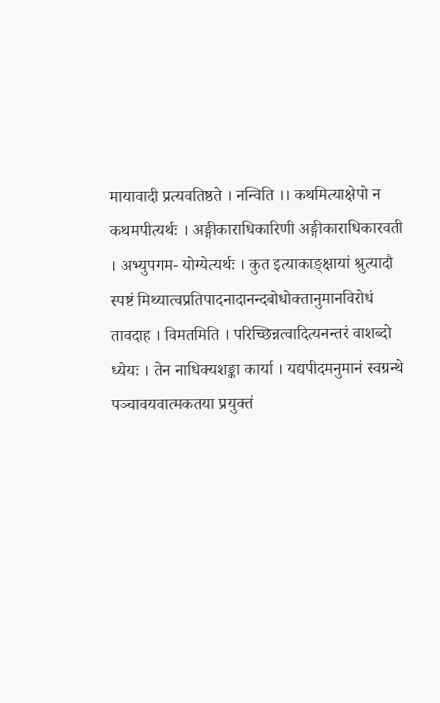मायावादी प्रत्यवतिष्ठते । नन्विति ।। कथमित्याक्षेपो न कथमपीत्यर्थः । अङ्गीकाराधिकारिणी अङ्गीकाराधिकारवती । अभ्युपगम- योग्येत्यर्थः । कुत इत्याकाङ्क्षायां श्रुत्यादौ स्पष्टं मिथ्यात्वप्रतिपादनादानन्दबोधोक्तानुमानविरोधं तावदाह । विमतमिति । परिच्छिन्नत्वादित्यनन्तरं वाशब्दो ध्येयः । तेन नाधिक्यशङ्का कार्या । यद्यपीदमनुमानं स्वग्रन्थे पञ्चावयवात्मकतया प्रयुक्तं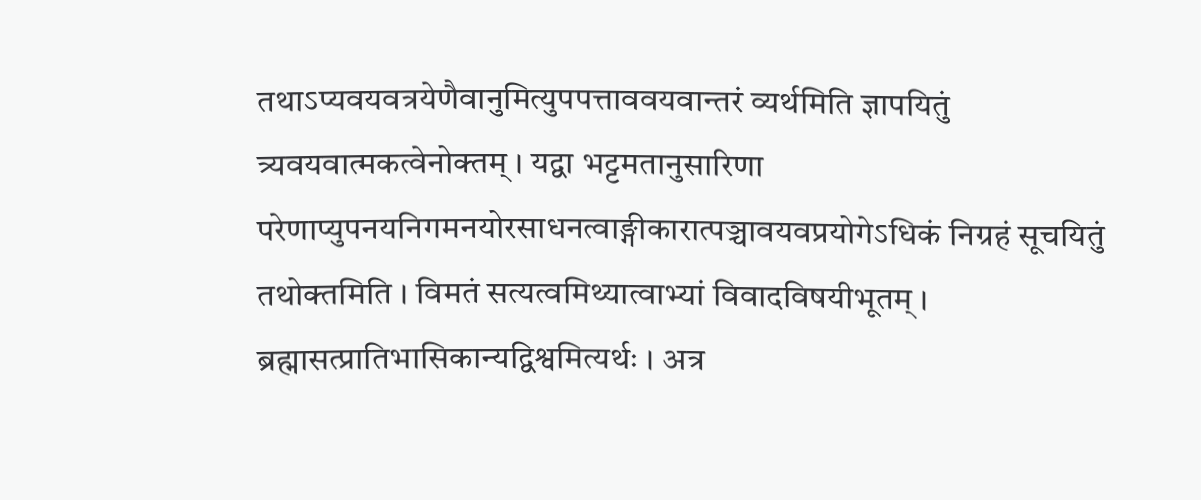तथाऽप्यवयवत्रयेणैवानुमित्युपपत्ताववयवान्तरं व्यर्थमिति ज्ञापयितुं त्र्यवयवात्मकत्वेनोक्तम् । यद्वा भट्टमतानुसारिणा परेणाप्युपनयनिगमनयोरसाधनत्वाङ्गीकारात्पञ्चावयवप्रयोगेऽधिकं निग्रहं सूचयितुं तथोक्तमिति । विमतं सत्यत्वमिथ्यात्वाभ्यां विवादविषयीभूतम् । ब्रह्मासत्प्रातिभासिकान्यद्विश्वमित्यर्थः । अत्र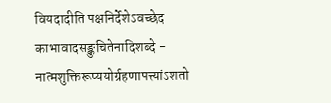वियदादीति पक्षनिर्देशेऽवच्छेद काभावादसङ्कुचितेनादिशब्दे - नात्मशुक्तिरूप्ययोर्ग्रहणापत्त्यांऽशतो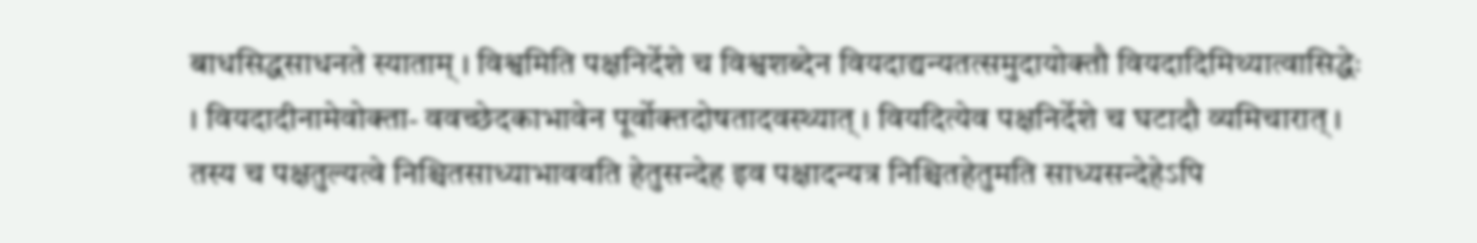बाधसिद्धसाधनते स्याताम् । विश्वमिति पक्षनिर्देशे च विश्वशब्देन वियदाद्यन्यतत्समुदायोक्तौ वियदादिमिथ्यात्वासिद्धेः । वियदादीनामेवोक्ता- ववच्छेदकाभावेन पूर्वोक्तदोषतादवस्थ्यात् । वियदित्येव पक्षनिर्देशे च घटादौ व्यमिचारात् । तस्य च पक्षतुल्यत्वे निश्चितसाध्याभाववति हेतुसन्देह इव पक्षादन्यत्र निश्चितहेतुमति साध्यसन्देहेऽपि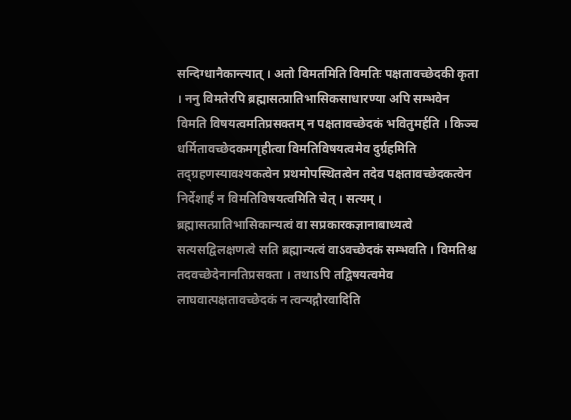सन्दिग्धानैकान्त्यात् । अतो विमतमिति विमतिः पक्षतावच्छेदकी कृता । ननु विमतेरपि ब्रह्मासत्प्रातिभासिकसाधारण्या अपि सम्भवेन विमति विषयत्वमतिप्रसक्तम् न पक्षतावच्छेदकं भवितुमर्हति । किञ्च धर्मितावच्छेदकमगृहीत्वा विमतिविषयत्वमेव दुर्ग्रहमिति तद्ग्रहणस्यावश्यकत्वेन प्रथमोपस्थितत्वेन तदेव पक्षतावच्छेदकत्वेन निर्देशार्हं न विमतिविषयत्वमिति चेत् । सत्यम् । ब्रह्मासत्प्रातिभासिकान्यत्वं वा सप्रकारकज्ञानाबाध्यत्वे सत्यसद्विलक्षणत्वे सति ब्रह्मान्यत्वं वाऽवच्छेदकं सम्भवति । विमतिश्च तदवच्छेदेनानतिप्रसक्ता । तथाऽपि तद्विषयत्वमेव लाघवात्पक्षतावच्छेदकं न त्वन्यद्गौरवादिति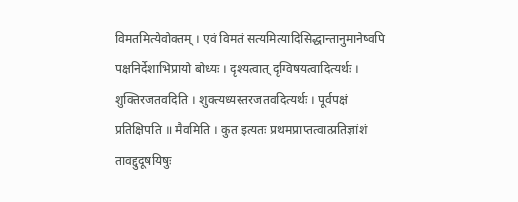विमतमित्येवोक्तम् । एवं विमतं सत्यमित्यादिसिद्धान्तानुमानेष्वपि पक्षनिर्देशाभिप्रायो बोध्यः । दृश्यत्वात् दृग्विषयत्वादित्यर्थः । शुक्तिरजतवदिति । शुक्त्यध्यस्तरजतवदित्यर्थः । पूर्वपक्षं प्रतिक्षिपति ॥ मैवमिति । कुत इत्यतः प्रथमप्राप्तत्वात्प्रतिज्ञांशं तावद्दुदूषयिषुः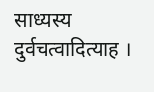साध्यस्य दुर्वचत्वादित्याह ।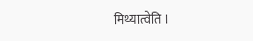मिथ्यात्वेति ।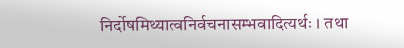निर्दोषमिथ्यात्वनिर्वचनासम्भवादित्यर्थः । तथा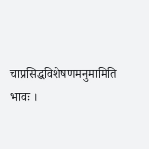चाप्रसिद्धविशेषणमनुमामिति भावः ।